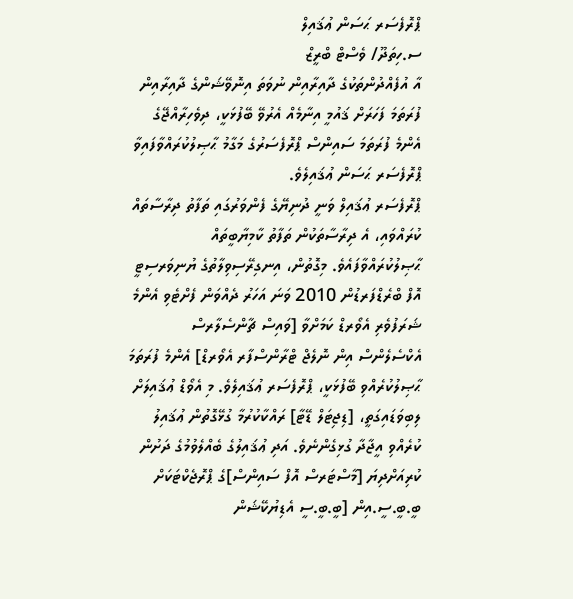ޕްރޮފެސަރ ޙަސަން ޢުޤައިލް
ސ.ހިތަދޫ/ ވެސްޓް ބްރީޒް
އާ އުފެއްދުންތަކުގެ ދާއިރާއިން ނުވަތަ އިނޮވޭޝަންގެ ދާއިރާއިން ފުރަތަމަ ފަހަރަށް ޤައުމީ އިނާމެއް އެރުވޭ ބޭފުޅަކީ، ދިވެހިރާއްޖޭގެ އެންމެ ފުރަތަމަ ސައިންސް ޕްރޮފެސަރުގެ މަގާމު ޙާޞިލުކުރައްވާފައިވާ ޕްރޮފެސަރ ޙަސަން ޢުޤައިލެވެ.
ޕްރޮފެސަރ ޢުޤައިލް ވަނީ ދުނިޔޭގެ ފެންވަރުގައި ތަފާތު ދިރާސާތައް ކުރައްވައި، އެ ދިރާސާތަކުން ތަފާތު ކާމިޔާބީތައް ޙާޞިލުކުރައްވާފައެވެ. މިގޮތުން، އިނގިރޭސިވިލާތުގެ ޔުނިވަރސިޓީ އޮފް ބްރެޑްފަރޑުން 2010 ވަނަ އަހަރު ދެއްވަން ފެށްޓެވި އެންމެ ޝަރަފުވެރި އެވޯރޑް ކަމަށްވާ [ވައިސް ޗާންސެލާރސް އެކްސެލެންސް އިން ނޮލެޖް ޓްރާންސްފާރ އެވޯރޑް] އެންމެ ފުރަތަމަ ޙާޞިލުކުރެއްވި ބޭފުޅަކީ، ޕްރޮފެސަރ ޢުޤައިލެވެ. މި އެވޯޑް ޢުޤައިލަށް ލިބިވަޑައިގަތީ، [ޑިޖިޓަލް ޑޭޓާ] ރައްކާކުރުމާ ގުޅޭގޮތުން ޢުޤައިލު ކުރެއްވި އީޖާދާ ގުޅިގެންނެވެ. އަދި ޢުޤައިލުގެ ބެއްލެވުމުގެ ދަށުން ކުރިއަށްދިޔަ [މާސްޓަރސް އޮފް ސައިންސް]ގެ ޕްރޮޖެކްޓަކަށް ބީ.ބީ.ސީ.އިން [ބީ.ބީ.ސީ އެޑިޔުކޭޝަން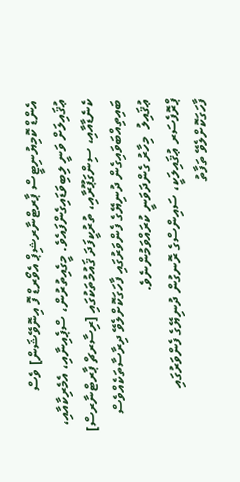އެންޑް ކޮމިޔުނިޓީސް ޕާރޓްނާރޝިޕް އެވޯރޑް ފޮ އިނޮވޭޝަން] ވެސް ޢުޤައިލަށް ވަނީ ލިބިވަޑައިގެންފައެވެ. މީގެއިތުރުން، ސްޕެއިނާއި، އެމެރިކާއާއި، ކެނެޑާއާއި، ސިންގަޕޫރާއި، ތުރުކީފަދަ ޤައުމުތަކުގައި [ރިސާރޗް ޕާރޓްނާރސް] ބައިތިއްބަވައިގެން ދުނިޔޭގެ ފެންވަރުގައި ފާހަގަކޮށްލެވޭ ދިރާސާތަކެއްވެސް ޢުޤައިލު  މިހާރު ގެންދަވަނީ ކުރައްވަމުންނެވެ.
ޕްރޮފެސަރ ޢުޤައިލަކީ، ސައިންސްގެ ރޮނގުން ދުނިޔޭގެ ފެންވަރުގައި ފާހަގަކޮށްލެވޭ ތަފާތު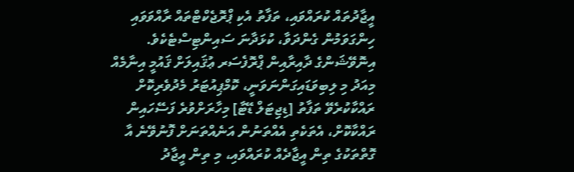އީޖާދުތައް ކުރައްވައި، ތަފާތު އެކި ޕްރޮޖެކްޓްތައް ރާއްވަވައި ހިންގަވަމުން ގެންދަވާ، ކުޅަދާނަ ސައިންޓިސްޓެކެވެ. އިނޮވޭޝަންގެ ދާއިރާއިން ޕްރޮފެސަރ ޢުޤައިލަށް ޤައުމީ އިނާމެއް މިއަދު މި ލިބިވަޑައިގަންނަވަނީ، ކޮމްޕިއުޓަރު މެދުވެރިކޮށް ރައްކާކުރެވޭ ތަފާތު [ޑިޖިޓަލް ޑޭޓާ] މިހާރަށްވުރެ ފަސޭހައިން ރައްކާކޮށް، އެތަކެތި އެއްތަނުން އަނެއްތަނަށް ފޮނުވޭނެ އާ ގޮތްތަކުގެ ތިން އީޖާދެއް ކުރައްވައި، މި ތިން އީޖާދު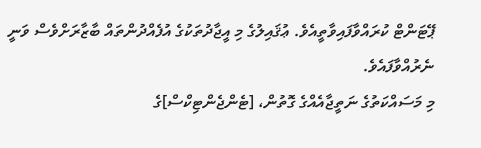ޕޭޓަންޓް ކުރައްވާފައިވާތީއެވެ. ޢުޤައިލުގެ މި އީޖާދުތަކުގެ އުފެއްދުންތައް ބާޒާރަށްވެސް ވަނީ ނެރުއްވާފައެވެ.
މި މަސައްކަތުގެ ނަތީޖާއެއްގެ ގޮތުން، [ޓެންޖެންޓިކްސް]ގެ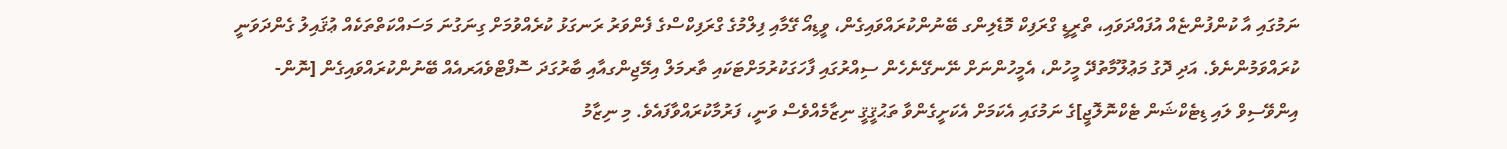ނަމުގައި އާ ކުންފުންޏެއް އުފައްދަވައި، ތްރީޑީ ގްރަފިކް މޮޑެލިންގ ބޭނުންކުރައްވައިގެން، ވީޑިއޯ ގޭމާއި ފިލްމުގެ ގްރަފިކްސްގެ ފެންވަރު ރަނގަޅު ކުރެއްވުމަށް ގިނަގުނަ މަސައްކަތްތަކެއް ޢުޤައިލު ގެންދަވަނީ ކުރައްވަމުންނެވެ. އަދި ދޮގު މަޢުލޫމާތުދޭ މީހުން، އެމީހުންނަށް ނޭނގޭނެހެން ސިއްރުގައި ފާހަގަކުރުމަށްޓަކައި ތާރމަލް އިމޭޖިންގއާއި ބާރުގަދަ ސޮފްޓްވެއަރއެއް ބޭނުންކުރައްވައިގެން [ނޮން-އިންވޭސިވް ލައި ޑިޓެކްޝަން ޓެކްނޮލޮޖީ]ގެ ނަމުގައި އެކަމަށް އެކަށީގެންވާ ތަޙުޤީޤީ ނިޒާމެއްވެސް ވަނީ، ފަރުމާކުރައްވާފައެވެ. މި ނިޒާމު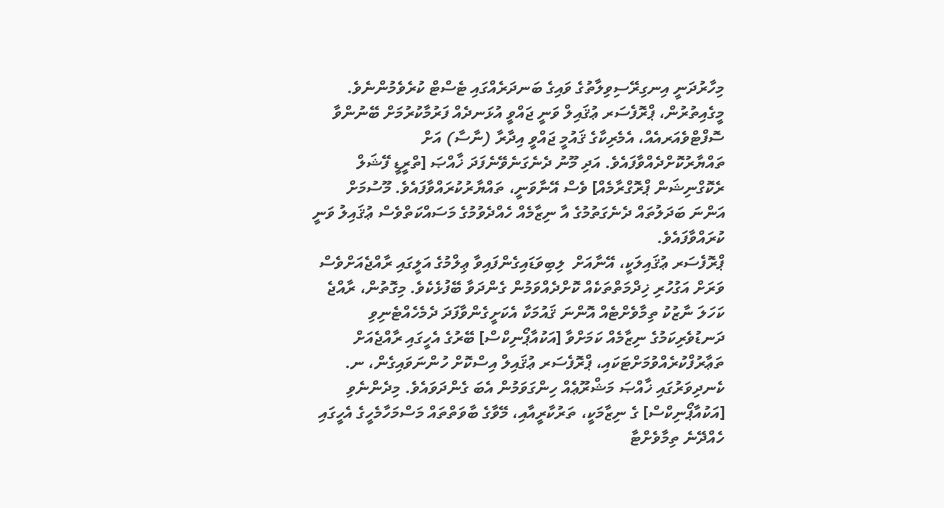މިހާރުދަނީ އިނގިރޭސިވިލާތުގެ ވައިގެ ބަނދަރެއްގައި ޓެސްޓް ކުރެވެމުންނެވެ. މީގެއިތުރުން، ޕްރޮފެސަރ ޢުޤައިލް ވަނީ ޖައްވީ އުޅަނދެއް ފަރުމާކުރުމަށް ބޭނުންވާ ސޮފްޓްވެއަރއެއް، އެމެރިކާގެ ޤައުމީ ޖައްވީ އިދާރާ (ނާސާ) އަށް ތައްޔާރުކޮށްދެއްވާފައެވެ. އަދި މޫނު ދެނެގަނެވޭނެފަދަ ޚާއްޞަ [ތްރީޑީ ފޭޝަލް ރެކޮގްނިޝަން ޕްރޮގްރާމެއް] ވެސް އޭނާވަނީ، ތައްޔާރުކުރައްވާފައެވެ. މޫސުމަށް އަންނަ ބަދަލުތައް ދެނެގަތުމުގެ އާ ނިޒާމެއް ހެއްދެވުމުގެ މަސައްކަތްވެސް ޢުޤައިލު ވަނީ ކުރައްވާފައެވެ.
ޕްރޮފެސަރ ޢުޤައިލަކީ، އޭނާއަށް  ލިބިވަޑައިގެންފައިވާ ޢިލްމުގެ އަލީގައި ރާއްޖެއަށްވެސް ވަރަށް އަގުހުރި ޚިދްމަތްތަކެއް ކޮށްދެއްވަމުން ގެންދަވާ ބޭފުޅެކެވެ. މިގޮތުން، ރާއްޖެ ކަހަލަ ނާޒުކު ތިމާވެށްޓެއް އޮންނަ ޤައުމަކާ އެކަށީގެންވާފަދަ ދެމެހެއްޓެނިވި ދަނޑުވެރިކަމުގެ ނިޒާމެއް ކަމަށްވާ [އަކުއާޕޯނިކްސް] ބޭރުގެ އެހީގައި ރާއްޖެއަށް ތަޢާރުފްކުރެއްވުމަށްޓަކައި، ޕްރޮފެސަރ ޢުޤައިލް އިސްކޮށް ހުންނަވައިގެން، ނ. ކެނދިވަރުގައި ޚާއްޞަ މަޝްރޫޢެއް ހިންގަވަމުން އެބަ ގެންދަވައެވެ. މިދެންނެވި [އަކުއާޕޯނިކްސް] ގެ ނިޒާމަކީ، ތަރުކާރީއާއި، މޭވާގެ ބާވަތްތައް މަސްމަހާމެހީގެ އެހީގައި ހެއްދޭނެ ތިމާވެށްޓާ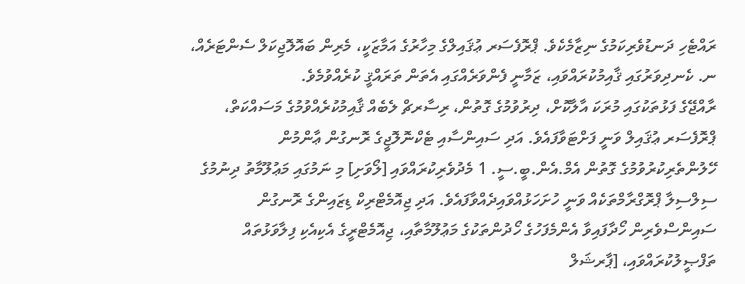ރައްޓެހި ދަނޑުވެރިކަމުގެ ނިޒާމެކެވެ. ޕްރޮފެސަރ ޢުޤައިލްގެ މިހާރުގެ އަމާޒަކީ، މެރިން ބައޮލޮޖިކަލް ސެންޓަރެއް، ނ. ކެނދިވަރުގައި ޤާއިމުކުރައްވައި، ޒަމާނީ ފެންވަރެއްގައި އެތަން ތަރައްޤީ ކުރެއްވުމެވެ.
ރާއްޖޭގެ ފަޅުތަކުގައި މުރަކަ އާލާކޮށް، ދިރުވުމުގެ ގޮތުން، ރިސާރޗް ލެބެއް ޤާއިމުކުރެއްވުމުގެ މަސައްކަތް، ޕްރޮފެސަރ ޢުޤައިލް ވަނީ ފަށްޓަވާފައެވެ. އަދި ސައިންސާއި ޓެކްނޮލޮޖީގެ ރޮނގުން ޢާންމުން ހޭލުންތެރިކުރުވުމުގެ ގޮތުން އެމް.އެން.ބީ.ސީ. 1 މެދުވެރިކުރައްވައި [ލޯވަށި] މި ނަމުގައި މަޢުލޫމާތު ދިނުމުގެ ސިލްސިލާ ޕްރޮގްރާމްތަކެއް ވަނީ ހުށަހަޅުއްވައިދެއްވާފައެވެ. އަދި ޖިއޮމެޓްރިކް ޑިޒައިންގެ ރޮނގުން ސައިންސްވެރިން ހޯދާފައިވާ އެންމެފަހުގެ ހޯދުންތަކުގެ މަޢުލޫމާތާއި، ޖިއޮމެޓްރީގެ އެކިއެކި ފިލާވަޅުތައް ތަފްޞީލުކުރައްވައި، [ޕާރޝަލް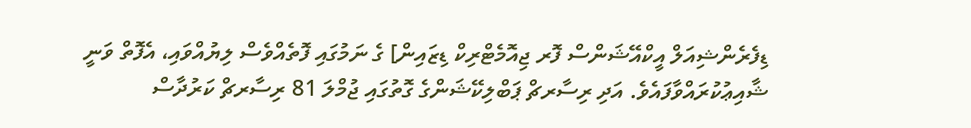ޑިފެރެންޝިއަލް އީކްއޭޝަންސް ފޮރ ޖިއޮމެޓްރިކް ޑިޒައިން] ގެ ނަމުގައި ފޮތެއްވެސް ލިޔުއްވައި، އެފޮތް ވަނީ ޝާއިޢުކުރައްވާފައެވެ. އަދި ރިސާރޗް ޕަބްލިކޭޝަންގެ ގޮތުގައި ޖުމްލަ 81 ރިސާރޗް ކަރުދާސް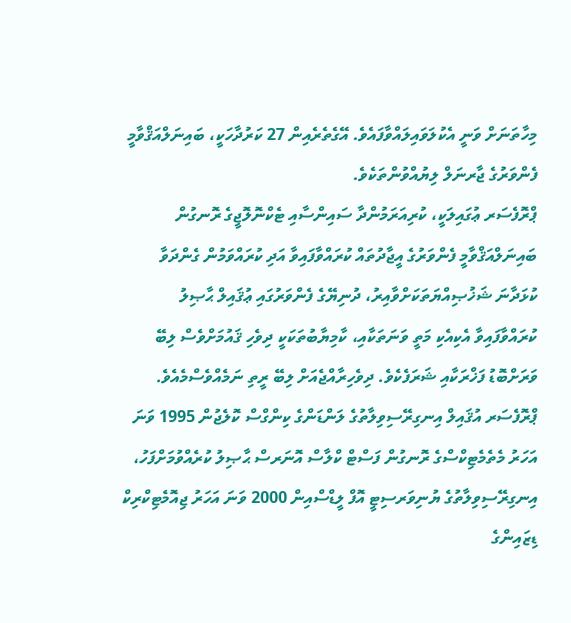މިހާތަނަށް ވަނީ އެކުލަވައިލައްވާފައެވެ. އޭގެތެރެއިން 27 ކަރުދާހަކީ، ބައިނަލްއަޤްވާމީ ފެންވަރުގެ ޖާރނަލް ލިޔުއްވުންތަކެވެ.
ޕްރޮފެސަރ ޢުގައިލަކީ، ކުރިއަރަމުންދާ ސައިންސާއި ޓެކްނޮލޮޖީގެ ރޮނގުން ބައިނަލްއަޤްވާމީ ފެންވަރުގެ އީޖާދުތައް ކުރައްވާފައިވާ އަދި ކުރައްވަމުން ގެންދަވާ ކުޅަދާނަ ޝަޚުޞިއްޔަތަކަށްވާއިރު، ދުނިޔޭގެ ފެންވަރުގައި ޢުޤައިލް ޙާޞިލު ކުރައްވާފައިވާ އެކިއެކި މަތީ ވަނަތަކާއި، ކާމިޔާބުތަކަކީ ދިވެހި ޤައުމަށްވެސް ލިބޭ ވަރަށްބޮޑު ފަޚްރަކާއި ޝަރަފެކެވެ. ދިވެހިރާއްޖެއަށް ލިބޭ ރީތި ނަމެއްވެސްމެއެވެ.
ޕްރޮފެސަރ އުޤައިލް އިނގިރޭސިވިލާތުގެ ލަންޑަންގެ ކިންގްސް ކޮލެޖުން 1995 ވަނަ އަހަރު މެތެމެޓިކްސްގެ ރޮނގުން ފަސްޓް ކްލާސް އޮނަރސް ޙާޞިލު ކުރެއްވުމަށްފަހު، އިނގިރޭސިވިލާތުގެ ޔުނިވަރސިޓީ އޮފް ލީޑްސްއިން 2000 ވަނަ އަހަރު ޖިއޮމެޓިކްރިކް ޑިޒައިންގެ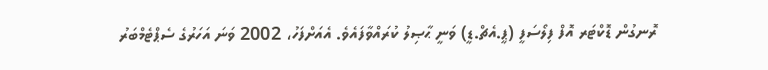ރޮނގުން ޑޮކްޓަރ އޮފް ފިލޯސަފީ (ޕީ.އެޗް.ޑީ) ވަނީ ޙާޞިލު ކުރައްވާފައެވެ. އެއަށްފަހު، 2002 ވަނަ އަހަރުގެ ސެޕްޓެމްބަރު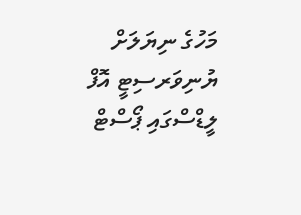މަހުގެ ނިޔަލަށް ޔުނިވަރސިޓީ އޮފް ލީޑްސްގައި ޕޯސްޓް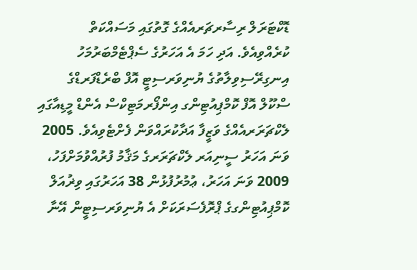ޑޮކްޓަރަލް ރިސާރޗަރއެއްގެ ގޮތުގައި މަސައްކަތް ކުރެއްވިއެވެ. އަދި ހަމަ އެ އަހަރުގެ ސެޕްޓެމްބަރުމަހު އިނގިރޭސިވިލާތުގެ ޔުނިވަރސިޓީ އޮފް ބްރެޑްފަރޑްގެ ސްކޫލް އޮފް ކޮމްޕިއުޓިންގ އިންފޯރމަޓިކްސް އެންޑް މީޑިއާގައި ލެކްޗަރަރއެއްގެ ވަޒީފާ އަދާކުރައްވަން ފެށްޓެވިއެވެ. 2005 ވަނަ އަހަރު ސީނިއަރ ލެކްޗަރަރގެ މަޤާމު ފުރުއްވުމަށްފަހު، 2009 ވަނަ އަހަރު، ޢުމުރުފުޅުން 38 އަހަރުގައި ވިޜުއަލް ކޮމްޕިއުޓިންގގެ ޕްރޮފެސަރަކަށް އެ ޔުނިވަރސިޓީން އޭނާ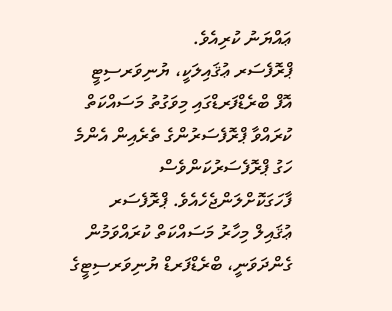ޢައްޔަނު ކުރިއެވެ.
ޕްރޮފެސަރ ޢުޤައިލަކީ، ޔުނިވަރސިޓީ އޮފް ބްރެޑްފަރޑްގައި މިވަގުތު މަސައްކަތް ކުރައްވާ ޕްރޮފެސަރުންގެ ތެރެއިން އެންމެ ހަގު ޕްރޮފެސަރުކަންވެސް ފާހަގަކޮށްލަންޖެހެއެވެ. ޕްރޮފެސަރ ޢުޤައިލް މިހާރު މަސައްކަތް ކުރައްވަމުން ގެންދަވަނީ، ބްރެޑްފަރޑް ޔުނިވަރސިޓީގެ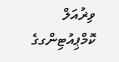ވިޜުއަލް ކޮމްޕިއުޓިންގގެ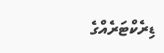ޑިރެކްޓަރެއްގެ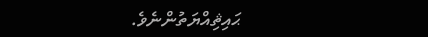ޙައިޘިއްޔަތުންނެވެ.